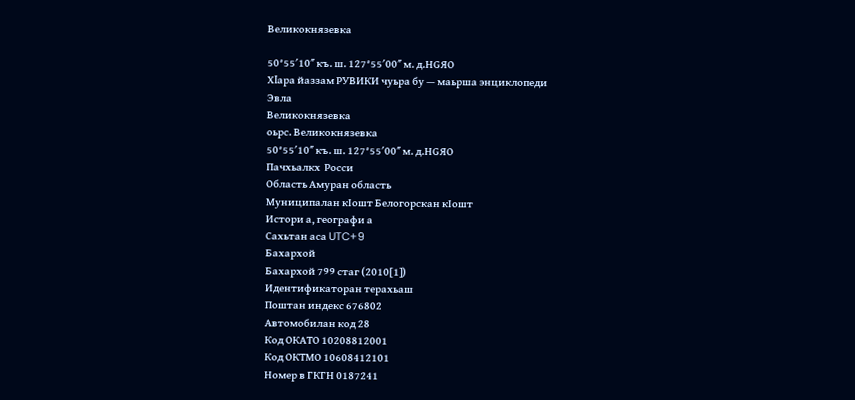Великокнязевка

50°55′10″ къ. ш. 127°55′00″ м. д.HGЯO
Хӏара йаззам РУВИКИ чуьра бу — маьрша энциклопеди
Эвла
Великокнязевка
оьрс. Великокнязевка
50°55′10″ къ. ш. 127°55′00″ м. д.HGЯO
Пачхьалкх  Росси
Область Амуран область
Муниципалан кӀошт Белогорскан кӀошт
Истори а, географи а
Сахьтан аса UTC+9
Бахархой
Бахархой 799 стаг (2010[1])
Идентификаторан терахьаш
Поштан индекс 676802
Автомобилан код 28
Код ОКАТО 10208812001
Код ОКТМО 10608412101
Номер в ГКГН 0187241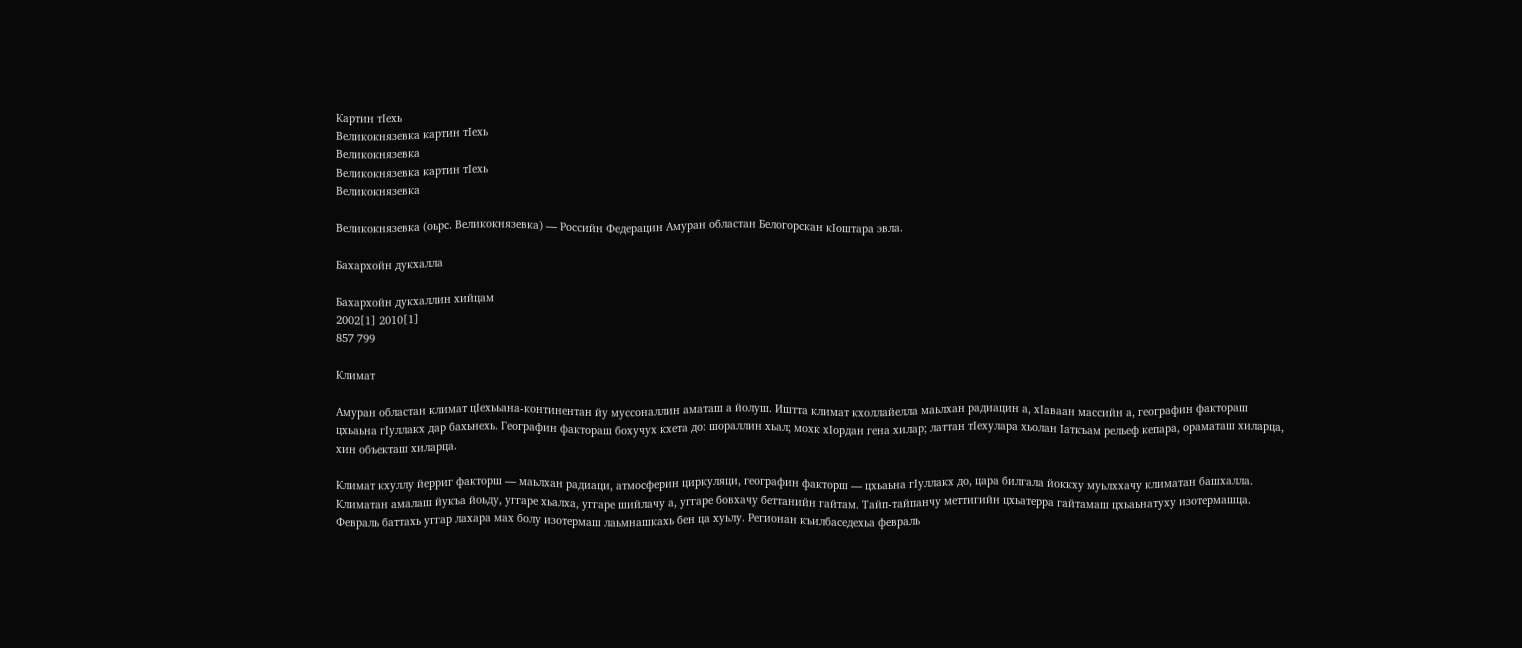Картин тӀехь
Великокнязевка картин тӀехь
Великокнязевка
Великокнязевка картин тӀехь
Великокнязевка

Великокнязевка (оьрс. Великокнязевка) — Российн Федерацин Амуран областан Белогорскан кӀоштара эвла.

Бахархойн дукхалла

Бахархойн дукхаллин хийцам
2002[1] 2010[1]
857 799

Климат

Амуран областан климат цӀехььана-континентан йу муссоналлин аматаш а йолуш. Иштта климат кхоллайелла маьлхан радиацин а, хӀаваан массийн а, географин фактораш цхьаьна гӀуллакх дар бахьнехь. Географин фактораш бохучух кхета до: шораллин хьал; мохк хӀордан гена хилар; латтан тӀехулара хьолан Ӏаткъам рельеф кепара, ораматаш хиларца, хин объекташ хиларца.

Климат кхуллу йерриг факторш — маьлхан радиаци, атмосферин циркуляци, географин факторш — цхьаьна гӀуллакх до, цара билгала йоккху муьлххачу климатан башхалла. Климатан амалаш йукъа йоьду, уггаре хьалха, уггаре шийлачу а, уггаре бовхачу беттанийн гайтам. Тайп-тайпанчу меттигийн цхьатерра гайтамаш цхьаьнатуху изотермашца. Февраль баттахь уггар лахара мах болу изотермаш лаьмнашкахь бен ца хуьлу. Регионан къилбаседехьа февраль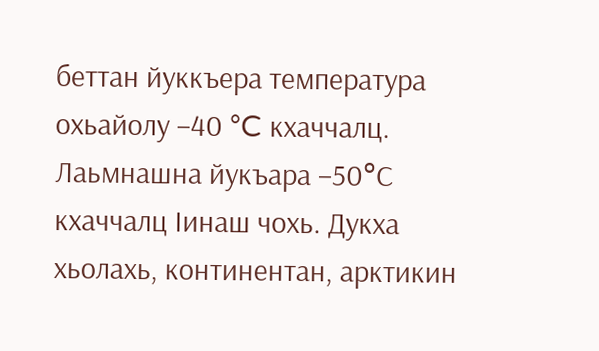беттан йуккъера температура охьайолу −40 °C кхаччалц. Лаьмнашна йукъара −50°С кхаччалц Ӏинаш чохь. Дукха хьолахь, континентан, арктикин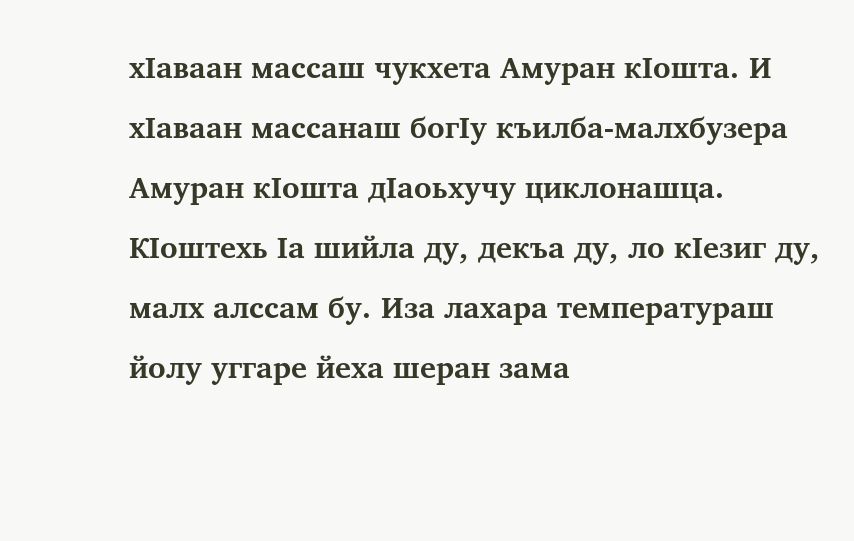хӀаваан массаш чукхета Амуран кӀошта. И хӀаваан массанаш богӀу къилба-малхбузера Амуран кӀошта дӀаоьхучу циклонашца. КӀоштехь Ӏа шийла ду, декъа ду, ло кӀезиг ду, малх алссам бу. Иза лахара температураш йолу уггаре йеха шеран зама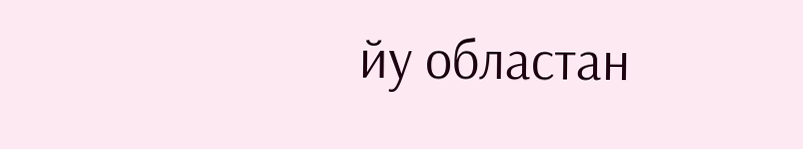йу областан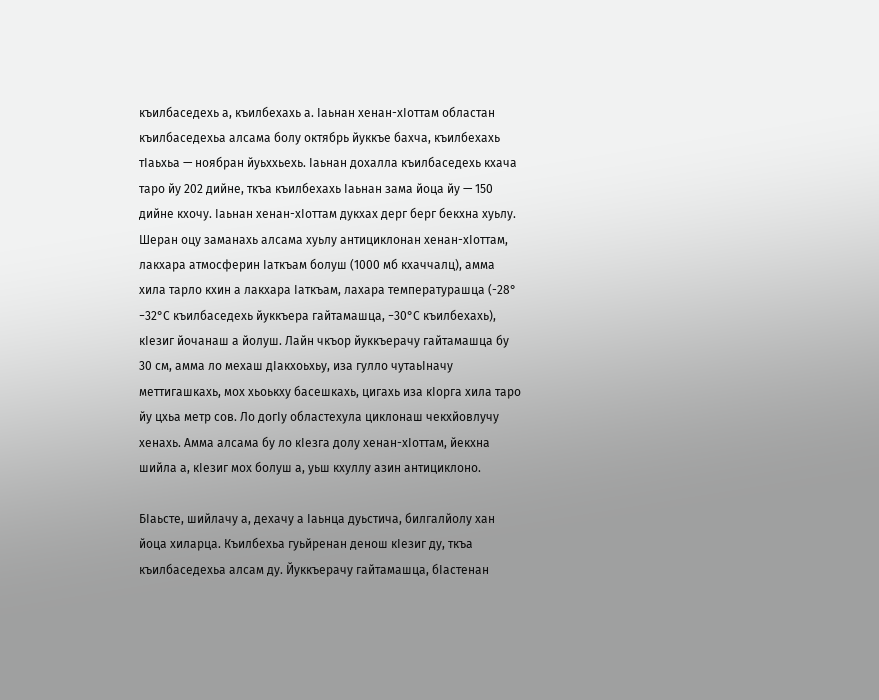къилбаседехь а, къилбехахь а. Ӏаьнан хенан-хӀоттам областан къилбаседехьа алсама болу октябрь йуккъе бахча, къилбехахь тӀаьхьа — ноябран йуьххьехь. Ӏаьнан дохалла къилбаседехь кхача таро йу 202 дийне, ткъа къилбехахь Ӏаьнан зама йоца йу — 150 дийне кхочу. Ӏаьнан хенан-хӀоттам дукхах дерг берг бекхна хуьлу. Шеран оцу заманахь алсама хуьлу антициклонан хенан-хӀоттам, лакхара атмосферин Ӏаткъам болуш (1000 мб кхаччалц), амма хила тарло кхин а лакхара Ӏаткъам, лахара температурашца (-28° −32°С къилбаседехь йуккъера гайтамашца, −30°С къилбехахь), кӀезиг йочанаш а йолуш. Лайн чкъор йуккъерачу гайтамашца бу 30 см, амма ло мехаш дӀакхоьхьу, иза гулло чутаьӀначу меттигашкахь, мох хьоькху басешкахь, цигахь иза кӀорга хила таро йу цхьа метр сов. Ло догӀу областехула циклонаш чекхйовлучу хенахь. Амма алсама бу ло кӀезга долу хенан-хӀоттам, йекхна шийла а, кӀезиг мох болуш а, уьш кхуллу азин антициклоно.

БӀаьсте, шийлачу а, дехачу а Ӏаьнца дуьстича, билгалйолу хан йоца хиларца. Къилбехьа гуьйренан денош кӀезиг ду, ткъа къилбаседехьа алсам ду. Йуккъерачу гайтамашца, бӀастенан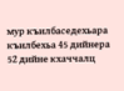мур къилбаседехьара къилбехьа 45 дийнера 52 дийне кхаччалц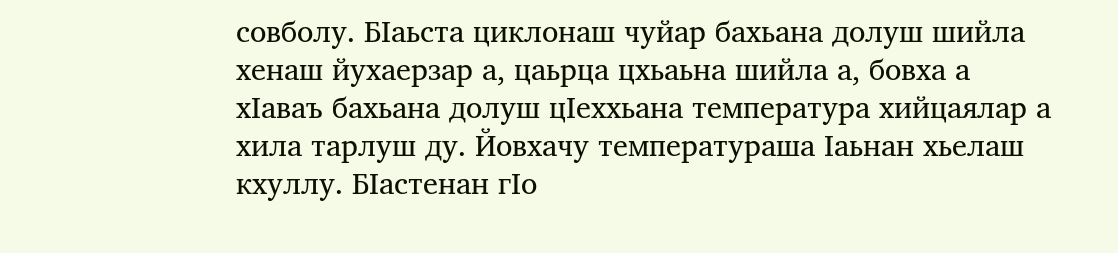совболу. БӀаьста циклонаш чуйар бахьана долуш шийла хенаш йухаерзар а, цаьрца цхьаьна шийла а, бовха а хӀаваъ бахьана долуш цӀеххьана температура хийцаялар а хила тарлуш ду. Йовхачу температураша Ӏаьнан хьелаш кхуллу. БӀастенан гӀо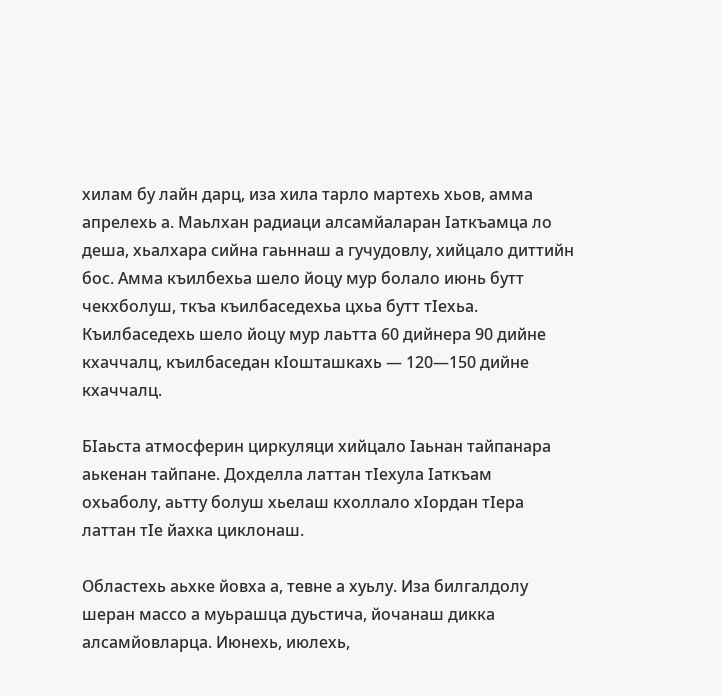хилам бу лайн дарц, иза хила тарло мартехь хьов, амма апрелехь а. Маьлхан радиаци алсамйаларан Ӏаткъамца ло деша, хьалхара сийна гаьннаш а гучудовлу, хийцало диттийн бос. Амма къилбехьа шело йоцу мур болало июнь бутт чекхболуш, ткъа къилбаседехьа цхьа бутт тӀехьа. Къилбаседехь шело йоцу мур лаьтта 60 дийнера 90 дийне кхаччалц, къилбаседан кӀошташкахь — 120—150 дийне кхаччалц.

БӀаьста атмосферин циркуляци хийцало Ӏаьнан тайпанара аькенан тайпане. Дохделла латтан тӀехула Ӏаткъам охьаболу, аьтту болуш хьелаш кхоллало хӀордан тӀера латтан тӀе йахка циклонаш.

Областехь аьхке йовха а, тевне а хуьлу. Иза билгалдолу шеран массо а муьрашца дуьстича, йочанаш дикка алсамйовларца. Июнехь, июлехь,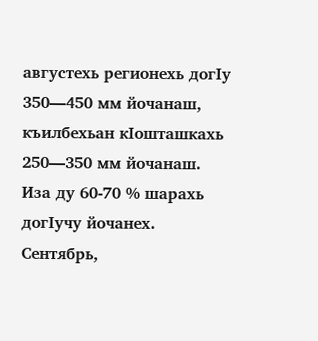августехь регионехь догӀу 350—450 мм йочанаш, къилбехьан кӀошташкахь 250—350 мм йочанаш. Иза ду 60-70 % шарахь догӀучу йочанех. Сентябрь,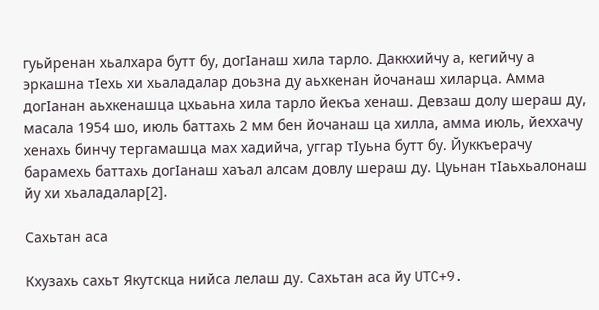гуьйренан хьалхара бутт бу, догӀанаш хила тарло. Даккхийчу а, кегийчу а эркашна тӀехь хи хьаладалар доьзна ду аьхкенан йочанаш хиларца. Амма догӀанан аьхкенашца цхьаьна хила тарло йекъа хенаш. Девзаш долу шераш ду, масала 1954 шо, июль баттахь 2 мм бен йочанаш ца хилла, амма июль, йеххачу хенахь бинчу тергамашца мах хадийча, уггар тӀуьна бутт бу. Йуккъерачу барамехь баттахь догӀанаш хаъал алсам довлу шераш ду. Цуьнан тӀаьхьалонаш йу хи хьаладалар[2].

Сахьтан аса

Кхузахь сахьт Якутскца нийса лелаш ду. Сахьтан аса йу UTC+9.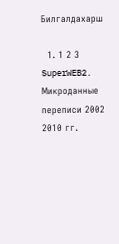Билгалдахарш

  1. 1 2 3 SuperWEB2. Микроданные переписи 2002 2010 гг.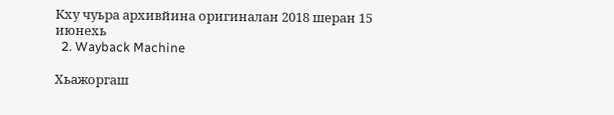Кху чуьра архивйина оригиналан 2018 шеран 15 июнехь
  2. Wayback Machine

Хьажоргаш